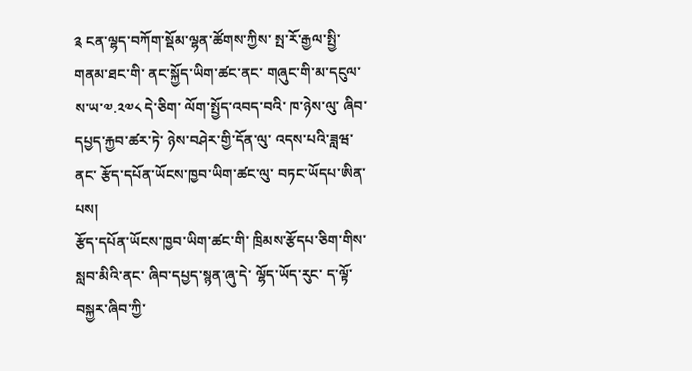༉ ངན་ལྷད་བཀོག་སྡོམ་ལྷན་ཚོགས་ཀྱིས་ སྤ་རོ་རྒྱལ་སྤྱི་གནམ་ཐང་གི་ ནང་སྐྱོད་ཡིག་ཚང་ནང་ གཞུང་གི་མ་དངུལ་ས་ཡ་༧.༢༧༨ དེ་ཅིག་ ལོག་སྤྱོད་འབད་བའི་ ཁ་ཉེས་ལུ་ ཞིབ་དཔྱད་རྐྱབ་ཚར་ཏེ་ ཉེས་བཤེར་གྱི་དོན་ལུ་ འདས་པའི་ཟླཝ་ནང་ རྩོད་དཔོན་ཡོངས་ཁྱབ་ཡིག་ཚང་ལུ་ བཏང་ཡོདཔ་ཨིན་པས།
རྩོད་དཔོན་ཡོངས་ཁྱབ་ཡིག་ཚང་གི་ ཁྲིམས་རྩོདཔ་ཅིག་གིས་ སླབ་མིའི་ནང་ ཞིབ་དཔྱད་སྙན་ཞུ་དེ་ ལྷོད་ཡོད་རུང་ ད་ལྟོ་ བསྐྱར་ཞིབ་ཀྱི་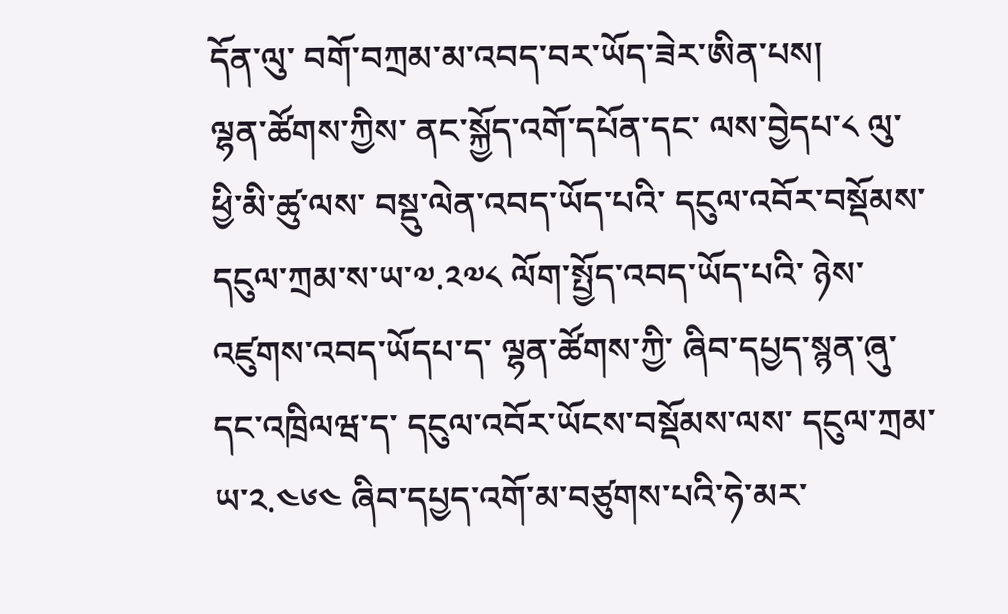དོན་ལུ་ བགོ་བཀྲམ་མ་འབད་བར་ཡོད་ཟེར་ཨིན་པས།
ལྷན་ཚོགས་ཀྱིས་ ནང་སྐྱོད་འགོ་དཔོན་དང་ ལས་བྱེདཔ་༨ ལུ་ ཕྱི་མི་ཚུ་ལས་ བསྡུ་ལེན་འབད་ཡོད་པའི་ དངུལ་འབོར་བསྡོམས་ དངུལ་ཀྲམ་ས་ཡ་༧.༢༧༨ ལོག་སྤྱོད་འབད་ཡོད་པའི་ ཉེས་འཛུགས་འབད་ཡོདཔ་ད་ ལྷན་ཚོགས་ཀྱི་ ཞིབ་དཔྱད་སྙན་ཞུ་དང་འཁྲིལཝ་ད་ དངུལ་འབོར་ཡོངས་བསྡོམས་ལས་ དངུལ་ཀྲམ་ཡ་༢.༤༦༤ ཞིབ་དཔྱད་འགོ་མ་བཙུགས་པའི་ཧེ་མར་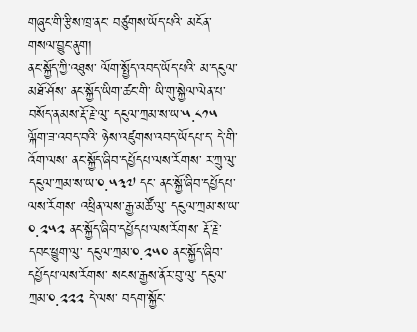གཞུང་གི་རྩིས་ཁྲ་ནང་ བཙུགས་ཡོད་པའི་ མངོན་གསལ་བྱུང་ནུག།
ནང་སྐྱོད་ཀྱི་འཐུས་ ལོག་སྤྱོད་འབད་ཡོད་པའི་ མ་དངུལ་མཐོ་ཤོས་ ནང་སྐྱོད་ཡིག་ཚང་གི་ ཡི་གུ་སྐྱེལ་ལེན་པ་ བསོད་ནམས་རྡོ་རྗེ་ལུ་ དངུལ་ཀྲམ་ས་ཡ་༥.༨༡༥ ལྐོག་ཟ་འབད་བའི་ ཉེས་འཛུགས་འབད་ཡོདཔ་ད་ དེ་གི་འོག་ལས་ ནང་སྐྱོད་ཞིབ་དཔྱོདཔ་ལས་རོགས་ ར་ཀྲུ་ལུ་ དངུལ་ཀྲམ་ས་ཡ་༠.༥༣༧ དང་ ནང་སྐྱོ་ཞིབ་དཔྱོདཔ་ལས་རོགས་ འཕྲིན་ལས་རྒྱ་མཚོ་ལུ་ དངུལ་ཀྲམ་ས་ཡ་༠.༢༥༢ ནང་སྐྱོད་ཞིབ་དཔྱོདཔ་ལས་རོགས་ རྡོ་རྗེ་དབང་ཕྱུག་ལུ་ དངུལ་ཀྲམ་༠.༢༥༠ ནང་སྐྱོད་ཞིབ་དཔྱོདཔ་ལས་རོགས་ སངས་རྒྱས་ནོར་བུ་ལུ་ དངུལ་ཀྲམ་༠.༢༢༢ དེ་ལས་ བདག་སྐྱོང་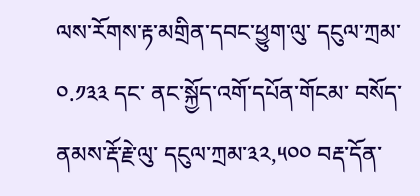ལས་རོགས་རྟ་མགྲིན་དབང་ཕྱུག་ལུ་ དངུལ་ཀྲམ་༠.༡༣༣ དང་ ནང་སྐྱོད་འགོ་དཔོན་གོངམ་ བསོད་ནམས་རྡོ་རྗེ་ལུ་ དངུལ་ཀྲམ་༣༢,༥༠༠ བརྡ་དོན་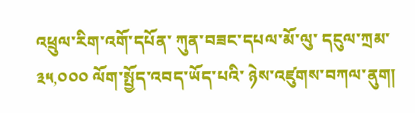འཕྲུལ་རིག་འགོ་དཔོན་ ཀུན་བཟང་དཔལ་མོ་ལུ་ དངུལ་ཀྲམ་༣༥,༠༠༠ ལོག་སྤྱོད་འབད་ཡོད་པའི་ ཉེས་འཛུགས་བཀལ་ནུག།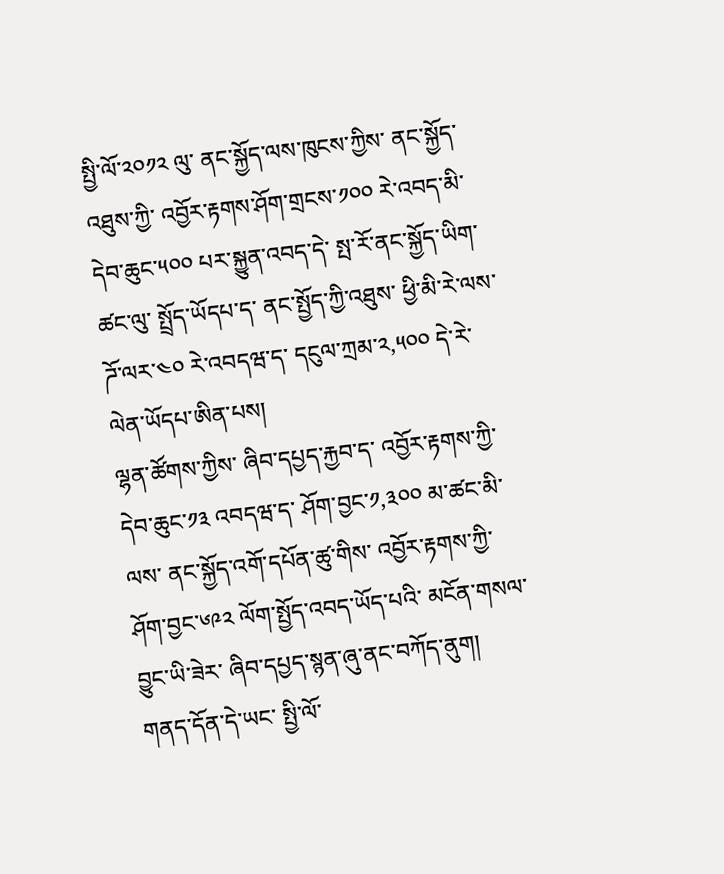སྤྱི་ལོ་༢༠༡༢ ལུ་ ནང་སྐྱོད་ལས་ཁུངས་ཀྱིས་ ནང་སྐྱོད་འཐུས་ཀྱི་ འབྱོར་རྟགས་ཤོག་གྲངས་༡༠༠ རེ་འབད་མི་ དེབ་ཆུང་༥༠༠ པར་སྐྱུན་འབད་དེ་ སྤ་རོ་ནང་སྐྱོད་ཡིག་ཚང་ལུ་ སྤྲོད་ཡོདཔ་ད་ ནང་སྤྱོད་ཀྱི་འཐུས་ ཕྱི་མི་རེ་ལས་ ཌོ་ལར་༤༠ རེ་འབདཝ་ད་ དངུལ་ཀྲམ་༢,༥༠༠ དེ་རེ་ ལེན་ཡོདཔ་ཨིན་པས།
ལྷན་ཚོགས་ཀྱིས་ ཞིབ་དཔྱད་རྐྱབ་ད་ འབྱོར་རྟགས་ཀྱི་དེབ་ཆུང་༡༣ འབདཝ་ད་ ཤོག་བྱང་༡,༣༠༠ མ་ཚང་མི་ལས་ ནང་སྐྱོད་འགོ་དཔོན་ཚུ་གིས་ འབྱོར་རྟགས་ཀྱི་ ཤོག་བྱང་༦༩༢ ལོག་སྤྱོད་འབད་ཡོད་པའི་ མངོན་གསལ་བྱུང་ཡི་ཟེར་ ཞིབ་དཔྱད་སྙན་ཞུ་ནང་བཀོད་ནུག།
གནད་དོན་དེ་ཡང་ སྤྱི་ལོ་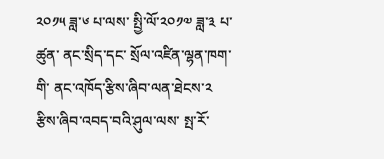༢༠༡༥ ཟླ་༦ པ་ལས་ སྤྱི་ལོ་༢༠༡༧ ཟླ་༣ པ་ཚུན་ ནང་སྲིད་དང་ སྲོལ་འཛིན་ལྷན་ཁག་གི་ ནང་འཁོད་རྩིས་ཞིབ་ལན་ཐེངས་༢ རྩིས་ཞིབ་འབད་བའི་ཤུལ་ལས་ སྤ་རོ་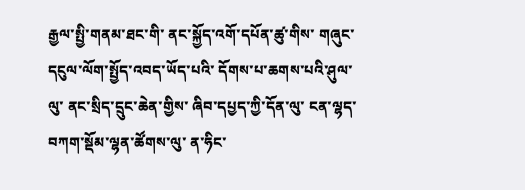རྒྱལ་སྤྱི་གནམ་ཐང་གི་ ནང་སྐྱོད་འགོ་དཔོན་ཚུ་གིས་ གཞུང་དངུལ་ལོག་སྤྱོད་འབད་ཡོད་པའི་ དོགས་པ་ཆགས་པའི་ཤུལ་ལུ་ ནང་སྲིད་དྲུང་ཆེན་གྱིས་ ཞིབ་དཔྱད་ཀྱི་དོན་ལུ་ ངན་ལྷད་བཀག་སྡོམ་ལྷན་ཚོགས་ལུ་ ན་ཧིང་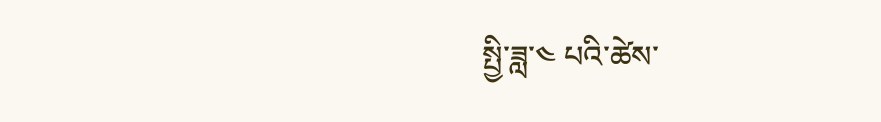སྤྱི་ཟླ་༤ པའི་ཚེས་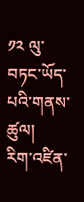༡༢ ལུ་ བཏང་ཡོད་པའི་གནས་ཚུལ།
རིག་འཛིན་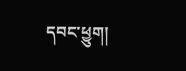དབང་ཕྱུག།